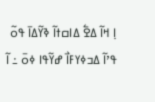ߊ߲ ߞߊ߬ ߡߐ߱ ߡߊߛߙߊ߬ ߢߌ߬ߡߊ߫ ߟߋ߬ ߟߴߊ߬ ߡߏߦߌߓߊ߯ ߝߌ߬ߟߊ ߦߋ߫ ߸ ߊ߬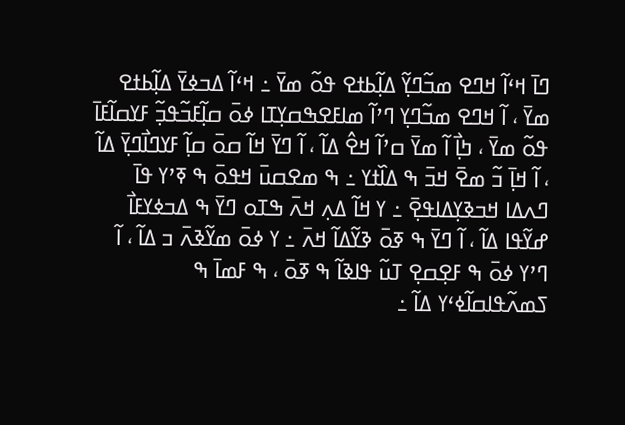ߣߊ߫ ߞߵߊ߬ ߞߣߐ ߘߏ߬ߣߌ߲߬ ߡߊ߲߬ߕߙߐ ߟߋ߬ ߘߌ߫ ߸ ߞߵߊ߬ ߡߏߦߌ߫ ߡߊ߲߬ߕߙߐ ߘߌ߫ ، ߊ߬ ߞߣߐ ߘߏ߬ߣߌ߲ ߣߴߊ߬ ߘߊߓߐߒߛߌ߲ߠߊ ߦߋ߫ ߛߊ߲߬ߓߏ߬ߟߏ߲߬ ߓߌߛߊ߬ߓߊ߫ ߟߋ߬ ߘߌ߫ ، ߤߊ߲߯ ߊ߬ ߘߌ߫ ߛߴߊ߬ ߞߐ߮ ߡߊ߬ ، ߊ߬ ߣߌ߫ ߞߊ߬ ߛߋ߫ ߛߊ߲߬ ߓߌߣߊ߯ߣߌ߲߫ ߡߊ߬ ، ߊ߬ ߞߊ߲߫ ߏ߬ ߘߐ߫ ߞߏ߫ ߒ ߡߊ߰ߙߌ ߸ ߒ ߘߐߛߎ߫ ߞߟߋ߫ ߒ ߧߴߌ ߟߊ߫ ߣߍߡߊ ߞߏߢߌ߲ߡߊߟߐ߲߫ ߸ ߌ ߞߊ߬ ߡߍ߲ ߞߍ߫ ߒߠߋ ߣߌ߫ ߒ ߡߏߦߌߓߊ߯ ߝߌ߬ߟߊ ߡߊ߬ ، ߊ߬ ߣߌ߫ ߒ ߧߋ߫ ߢߌ߬ߡߊ߬ ߞߍ߫ ߸ ߌ ߦߋ߫ ߘߌ߬ߢߍ߫ ߏ ߡߊ߬ ، ߊ߬ ߣߴߌ ߦߋ߫ ߒ ߓߐ߲ߛߐ߲ ߠߎ߬ ߟߊߢߊ߬ ߒ ߧߋ߫ ، ߒ ߓߘߊ߫ ߒ ߖߘߍ߬ߟߊߛߊ߬ߦߵߌ ߡߊ߬ ߸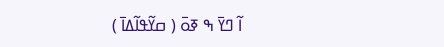ߊ߬ ߣߌ߫ ߒ ߧߋ߫ ( ߛߌ߬ߟߊ߬ߡߊ߫ )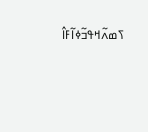ߖߘߍ߬ߞߟߏ߬ߦߊ߬ߓߊ߮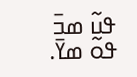ߟߎ߬ ߘߏ߫ ߟߋ߬ ߘߌ߫.